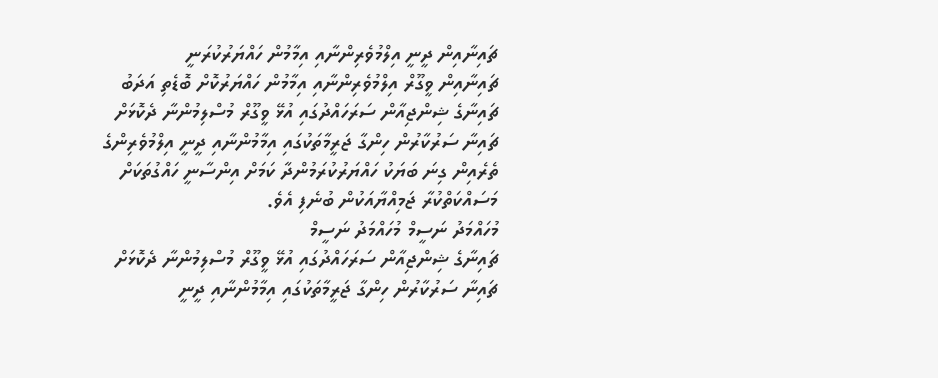ޗައިނާއިން ދީނީ އިލްމުވެރިންނާއި އިމާމުން ހައްޔަރުކުރަނީ
ޗައިނާއިން ވީގޫރް އިލްމުވެރިންނާއި އިމާމުން ހައްޔަރުކޮށް ބޮޑެތި އަދަބު
ޗައިނާގެ ޝިންޖިއާން ސަރަހައްދުގައި އުޅޭ ވީގޫރް މުސްލިމުންނާ ދެކޮޅަށް ޗައިނާ ސަރުކާރުން ހިންގާ ޖަރީމާތަކުގައި އިމާމުންނާއި ދީނީ އިލްމުވެރިންގެ ތެރެއިން ގިނަ ބަޔަކު ހައްޔަރުކުރަމުންދާ ކަމަށް އިންސާނީ ހައްގުތަކަށް މަސައްކަތްކުރާ ޖަމިއްޔާއަކުން ބުނެފި އެވެ.
މުހައްމަދު ނަސީމް މުހައްމަދު ނަސީމް
ޗައިނާގެ ޝިންޖިއާން ސަރަހައްދުގައި އުޅޭ ވީގޫރް މުސްލިމުންނާ ދެކޮޅަށް ޗައިނާ ސަރުކާރުން ހިންގާ ޖަރީމާތަކުގައި އިމާމުންނާއި ދީނީ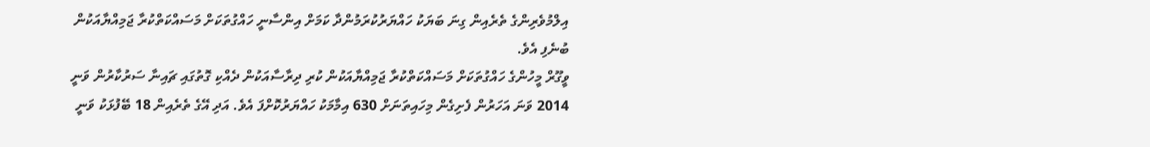އިލްމުވެރިންގެ ތެރެއިން ގިނަ ބަޔަކު ހައްޔަރުކުރަމުންދާ ކަމަށް އިންސާނީ ހައްގުތަކަށް މަސައްކަތްކުރާ ޖަމިއްޔާއަކުން ބުނެފި އެވެ.
ވީގޫރް މީހުންގެ ހައްގުތަކަށް މަސައްކަތްކުރާ ޖަމިއްޔާއަކުން ކުރި ދިރާސާއަކުން ދެއްކި ގޮތުގައި ޗައިނާ ސަރުކާރުން ވަނީ 2014 ވަނަ އަހަރުން ފެށިގެން މިހައިތަނަށް 630 އިމާމަކު ހައްޔަރުކޮށްފަ އެވެ. އަދި އޭގެ ތެރެއިން 18 ބޭފުޅަކު ވަނީ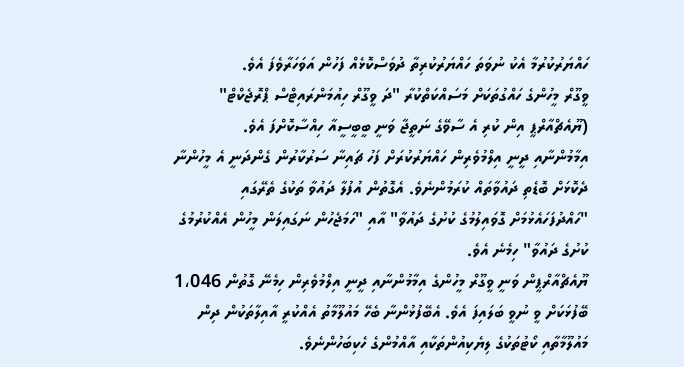ހައްޔަރުކުރުމާ އެކު ނުވަތަ ހައްޔަރުކުރިތާ ދުވަސްކޮޅެއް ފަހުން އަވަހަރާވެފަ އެވެ.
ވީގޫރް މީހުންގެ ހައްގުތަކަށް މަސައްކަތްކުރާ "ދަ ވީގޫރް ހިއުމަންރައިޓްސް ޕްރޮޖެކްޓް" (ޔޫއެޗްއާރްޕީ އިން ކުރި އެ ސާވޭގެ ނަތީޖާ ވަނީ ބީބީސީއާ ހިއްސާކޮށްފަ އެވެ.
އިމާމުންނާއި ދީނީ އިލްމުވެރިން ހައްޔަރުކުރަށް ފަހު ޗައިނާ ސަރުކާރުން ގެންދަނީ އެ މީހުންނާ ދެކޮޅަށް ބޮޑެތި ދައުވާތައް ކުރަމުންނެވެ. އެގޮތުން އުފުލާ ދައުވާ ތަކުގެ ތެރޭގައި "ހައްދުފަހައެޅުމަށް ގޮވައިލުމުގެ ކުށުގެ ދައުވާ" އާއި "ހަމަޖެހުން ނަގައިލަން މީހުން އެއްކުރުމުގެ ކުށުގެ ދައުވާ" ހިމެނެ އެވެ.
ޔޫއެޗްއާރްޕީން ވަނީ ވީގޫރް މީހުންގެ އިމާމުންނާއި ދީނީ އިލްމުވެރިން ހިމެނޭ ގޮތުން 1،046 ބޭފުޅަކަށް ވީ ނުވީ ބަލައިފަ އެވެ. އެބޭފުޅުންނާ ބެހޭ މައުލޫމާތު އެއްކުރީ އާއިލާތަކުން ދިން މައުލޫމާތާއި ކޯޓުތަކުގެ ލިޔެކިއުންތަކާއި އާއްމުންގެ ހެކިބަހުންނެވެ.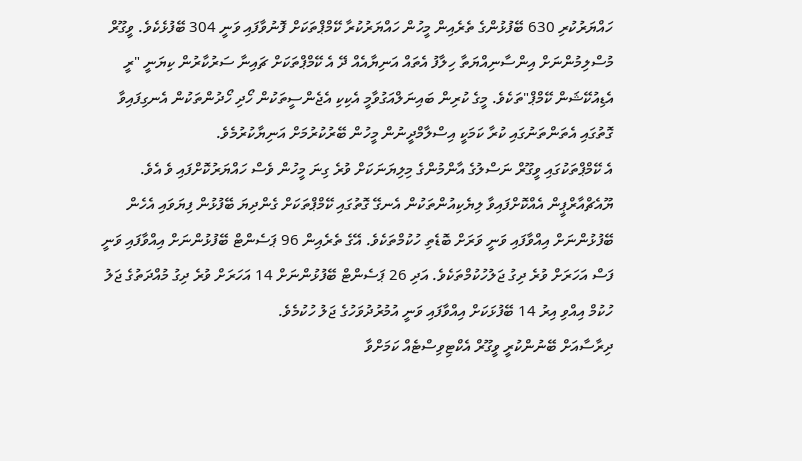ހައްޔަރުކުރި 630 ބޭފުޅުންގެ ތެރެއިން މީހުން ހައްޔަރުކުރާ ކޭމްޕްތަކަށް ފޮނުވާފައި ވަނީ 304 ބޭފުޅެކެވެ. ވީގޫރް މުސްލިމުންނަށް އިންސާނިއްޔަތާ ހިލާފު އެތައް އަނިޔާއެއް ދޭ އެ ކޭމްޕްތަކަށް ޗައިނާ ސަރުކާރުން ކިޔަނީ "ރީ އެޑިއުކޭޝަން ކޭމްޕް"ތަކެވެ. މީގެ ކުރިން ބައިނަލްއަގުވާމީ އެކިކި އެޖެންސީތަކުން ހޯދި ހޯދުންތަކުން އެނގިފައިވާ ގޮތުގައި އެތަންތަނުގައި ކުރާ ކަމަކީ އިސްލާމްދީނުން މީހުން ބޭރުކުރުމަށް އަނިޔާކުރުމެވެ.
އެ ކޭމްޕްތަކުގައި ވީގޫރް ނަސްލުގެ އާންމުންގެ މިލިޔަނަކަށް ވުރެ ގިނަ މީހުން ވެސް ހައްޔަރުކޮށްފައި ވެ އެވެ.
ޔޫއެޗްއާރްޕީން އެއްކޮށްފައިވާ ލިޔެކިއުންތަކުން އެނގޭ ގޮތުގައި ކޭމްޕްތަކަށް ގެންދިޔަ ބޭފުޅުން ފިޔަވައި އެހެން ބޭފުޅުންނަށް އިއްވާފައި ވަނީ ވަރަށް ބޮޑެތި ހުކުމްތަކެވެ. އޭގެ ތެރެއިން 96 ޕަސެންޓް ބޭފުޅުންނަށް އިއްވާފައި ވަނީ ފަސް އަހަރަށް ވުރެ ދިގު ޖަލުހުކުމްތަކެވެ. އަދި 26 ޕަސެންޓް ބޭފުޅުންނަށް 14 އަހަރަށް ވުރެ ދިގު މުއްދަތުގެ ޖަލު ހުކުމް އިއްވި އިރު 14 ބޭފުޅަކަށް އިއްވާފައި ވަނީ އުމުރުދުވަހުގެ ޖަލު ހުކުމެވެ.
ދިރާސާއަށް ބޭނުންކުރީ ވީގޫރް އެކްޓިވިސްޓެއް ކަމަށްވާ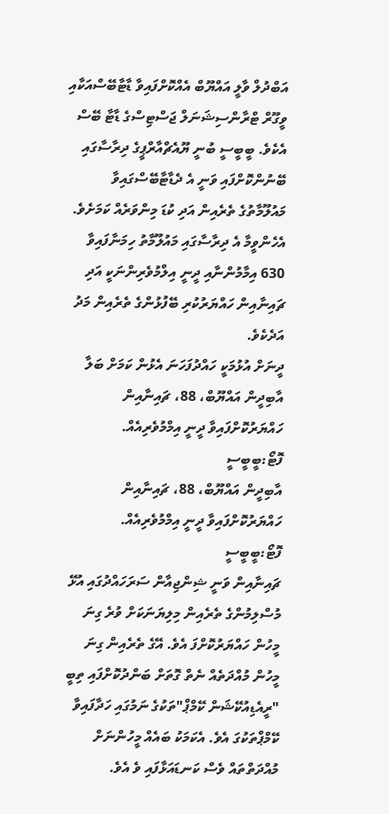އަބްދުލް ވާލީ އައްޔޫބް އެއްކޮށްފައިވާ ޑާޓާބޭސްއަކާއި ވީގޫރް ޓްރާންސިޝަނަލް ޖަސްޓިސްގެ ޑާޓާ ބޭސް އެކެވެ. ބީބީސީ ބުނީ ޔޫއެޗްއާރްޕީގެ ދިރާސާގައި ބޭނުންކޮށްފައި ވަނީ އެ ދެޑާޓާބޭސްގައިވާ މައުލޫމާތުގެ ތެރެއިން އަދި ކުޑަ މިންވަރެއް ކަމަށެވެ. އެހެންވީމާ އެ ދިރާސާގައި މައުލޫމާތު ހިމަނާފައިވާ 630 އިމާމުންނާއި ދީނީ އިލްމުވެރިންނަކީ އަދި ޗައިނާއިން ހައްޔަރުކުރި ބޭފުޅުންގެ ތެރެއިން މަދު އަދެކެވެ.
ދީނަށް އުޅުމަކީ ހައްދުފަހަނަ އެޅުން ކަމަށް ބަލާ
އާބިދީން އައްޔޫބް، 88، ޗައިނާއިން ހައްޔަރުކޮށްފައިވާ ދީނީ އިމްމުވެރިއެއް. ފޮޓޯ:ބީބީސީ
އާބިދީން އައްޔޫބް، 88، ޗައިނާއިން ހައްޔަރުކޮށްފައިވާ ދީނީ އިމްމުވެރިއެއް. ފޮޓޯ:ބީބީސީ
ޗައިނާއިން ވަނީ ޝިންޖިއާން ސަރަހައްދުގައި އުޅޭ މުސްލިމުންގެ ތެރެއިން މިލިޔަނަކަށް ވުރެ ގިނަ މީހުން ހައްޔަރުކޮށްފަ އެވެ. އޭގެ ތެރެއިން ގިނަ މީހުން މުއްދަތެއް ނެތް ގޮތަށް ބަންދުކޮށްފައި ތިބީ "ރީއެޑިއުކޭޝަން ކޭމްޕް"ތަކުގެ ނަމުގައި ހަދާފައިވާ ކޭމްޕްތަކުގަ އެވެ. އެކަމަކު ބައެއް މީހުންނަށް މުއްދަތްތައް ވެސް ކަނޑައަޅާފައި ވެ އެވެ.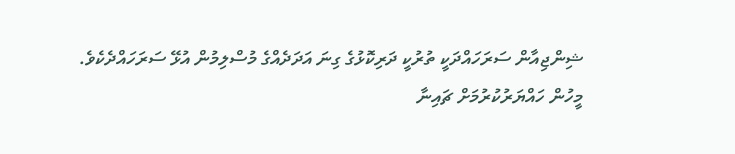ޝިންޖިއާން ސަރަހައްދަކީ ތުރުކީ ދަރިކޮޅުގެ ގިނަ އަދަދެއްގެ މުސްލިމުން އުޅޭ ސަރަހައްދެކެވެ.
މީހުން ހައްޔަރުކުރުމަށް ޗައިނާ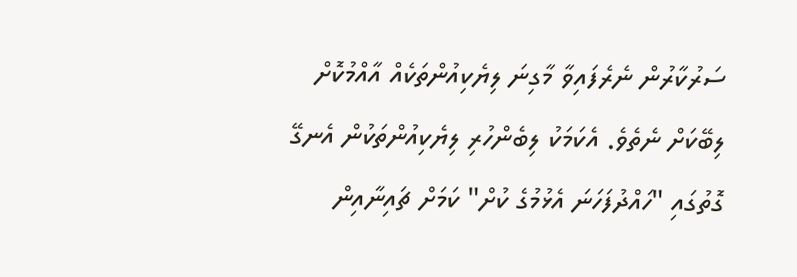ސަރުކާރުން ނެރެފައިވާ މާގިނަ ލިޔެކިއުންތަކެއް އާއްމުކޮށް ލިބޭކަށް ނެތެވެ. އެކަމަކު ލިބެންހުރި ލިޔެކިއުންތަކުން އެނގޭ ގޮތުގައި "ހައްދުފަހަނަ އެޅުމުގެ ކުށް" ކަމަށް ޗައިނާއިން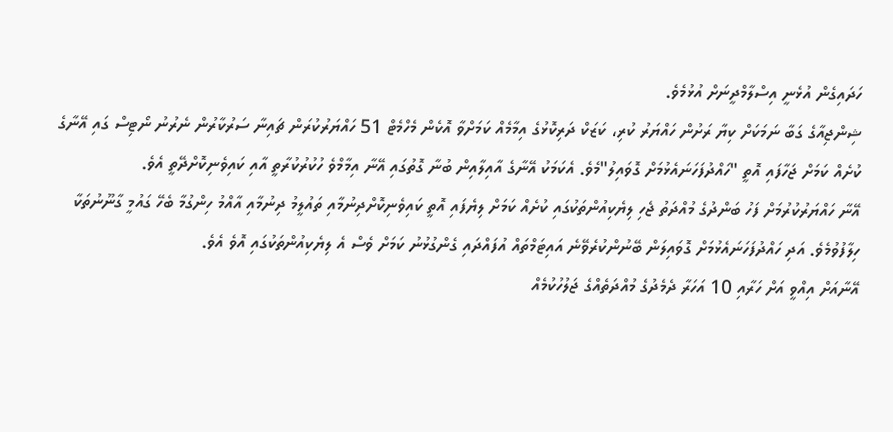ހަދައިގެން އުޅެނީ އިސްލާމްދީނަށް އުޅުމެވެ.
ޝިންޖިއާގެ ގަބާ ނަމަކަށް ކިޔާ ރަށުން ހައްޔަރު ކުރި، ކަޒަކް ދަރިކޮޅުގެ އިމާމެއް ކަމަށްވާ އޮކެން މެހްމެޓް 51 ހައްޔަރުކުރަން ޗައިނާ ސަރުކާރުން ނެރުނު ނޯޓިސް ގައި އޭނާގެ ކުށެއް ކަމަށް ޖަހާފައި އޮތީ "ހައްދުފަހަނައެޅުމަށް ގޮވައިލު"މެވެ. އެކަމަކު އޭނާގެ އާއިލާއިން ބުނާ ގޮތުގައި އޭނާ އިމާމްވެ ހުކުރުކުރާތީ އާއި ކައިވެނިކޮށްދޭތީ އެވެ.
އޭނާ ހައްޔަރުކުރުމަށް ފަހު ބަންދުގެ މުއްދަތު ޖެހި ލިޔެކިއުންތަކުގައި ކުށެއް ކަމަށް ލިޔެފައި އޮތީ ކައިވެނިކޮށްދިނުމާއި ތައުލީމު ދިނުމާއި އާއްމު ހިންގުމާ ބެހޭ ގައުމީ ގާނޫނުތަކާ ހިލާފުވުމެވެ. އަދި ހައްދުފަހަނައެޅުމަށް ގޮވައިލަން ބޭނުންކުރެވޭނެ އައިޓަމްތައް އުފައްދައި ގެންގުޅުނު ކަމަށް ވެސް އެ ލިޔެކިއުންތަކުގައި އޮވެ އެވެ.
އޭނާއަށް އިއްވީ އަށް ހަރާއި 10 އަހަރާ ދެމެދުގެ މުއްދަތެއްގެ ޖަލުހުކުމެއް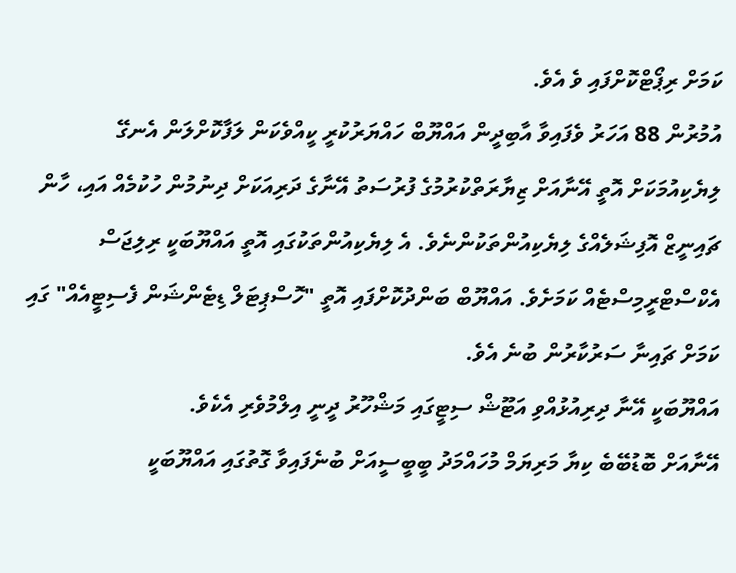ކަމަށް ރިޕޯޓްކޮށްފައި ވެ އެވެ.
އުމުރުން 88 އަހަރު ވެފައިވާ އާބިދީން އައްޔޫބް ހައްޔަރުކުރީ ކީއްވެކަން ލަފާކޮށްލަން އެނގޭ ލިޔެކިއުމަކަށް އޮތީ އޭނާއަށް ޒިޔާރަތްކުރުމުގެ ފުރުސަތު އޭނާގެ ދަރިއަކަށް ދިނުމުން ހުކުމެއް އައި، ހާން ޗައިނީޒް އޮފިޝަލެއްގެ ލިޔެކިއުންތަކުންނެވެ. އެ ލިޔެކިއުންތަކުގައި އޮތީ އައްޔޫބަކީ ރިލިޖަސް އެކްސްޓްރީމިސްޓެއް ކަމަށެވެ. އައްޔޫބް ބަންދުކޮށްފައި އޮތީ "ހޮސްޕިޓަލް ޑިޓެންޝަން ފެސިޓީއެއް" ގައި ކަމަށް ޗައިނާ ސަރުކާރުން ބުނެ އެވެ.
އައްޔޫބަކީ އޭނާ ދިރިއުޅުއްވި އަޓޫޝް ސިޓީގައި މަޝްހޫރު ދީނީ އިލްމުވެރި އެކެވެ.
އޭނާއަށް ބޮޑުބޭބެ ކިޔާ މަރިޔަމް މުހައްމަދު ބީބީސީއަށް ބުނެފައިވާ ގޮތުގައި އައްޔޫބަކީ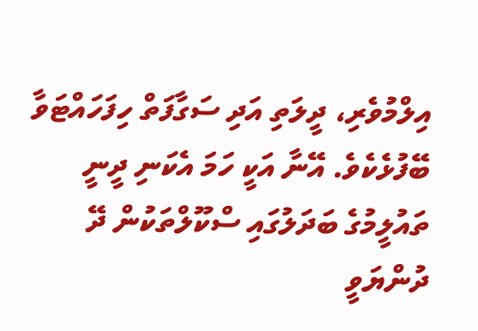އިލްމުވެރި، ދީލަތި އަދި ސަގާފަތް ހިފަހައްޓަވާ ބޭފުޅެކެވެ. އޭނާ އަކީ ހަމަ އެކަނި ދީނީ ތައުލީމުގެ ބަދަލުގައި ސްކޫލްތަކުން ދޭ ދުންޔަވީ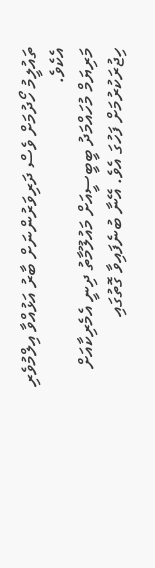ތައުލީމު ހޯދުމަށް ވެސް ދަރިވަރުންނަށް ބާރު އަޅުއްވާ އިލްމުވެރި އެކެވެ.
މަރިޔަމް މުހައްމަދު ބީބީސީއަށް މައުލޫމާތު ދިނީ އެމެރިކާއަށް ހިޖުރަކުރުމަށް ފަހުގަ އެވެ. އޭނާ ބުނެފައިވާ ގޮތުގައި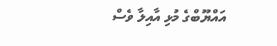އައްޔޫބްގެ މުޅި އާއިލާ ވެސް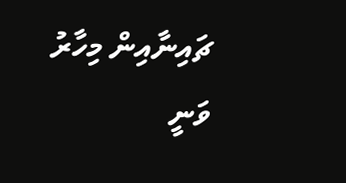ޗައިނާއިން މިހާރު ވަނީ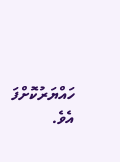ހައްޔަރުކޮށްފަ އެވެ.